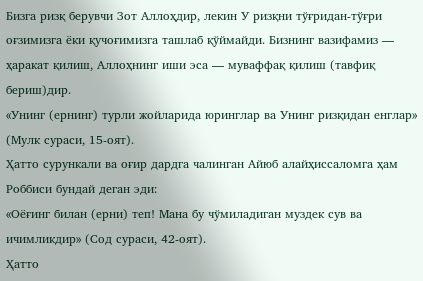Бизга ризқ берувчи Зот Аллоҳдир, лекин У ризқни тўғридан-тўғри оғзимизга ёки қучоғимизга ташлаб қўймайди. Бизнинг вазифамиз — ҳаракат қилиш, Аллоҳнинг иши эса — муваффақ қилиш (тавфиқ бериш)дир.
«Унинг (ернинг) турли жойларида юринглар ва Унинг ризқидан енглар» (Мулк сураси, 15-оят).
Ҳатто сурункали ва оғир дардга чалинган Айюб алайҳиссаломга ҳам Роббиси бундай деган эди:
«Оёғинг билан (ерни) теп! Мана бу чўмиладиган муздек сув ва ичимликдир» (Сод сураси, 42-оят).
Ҳатто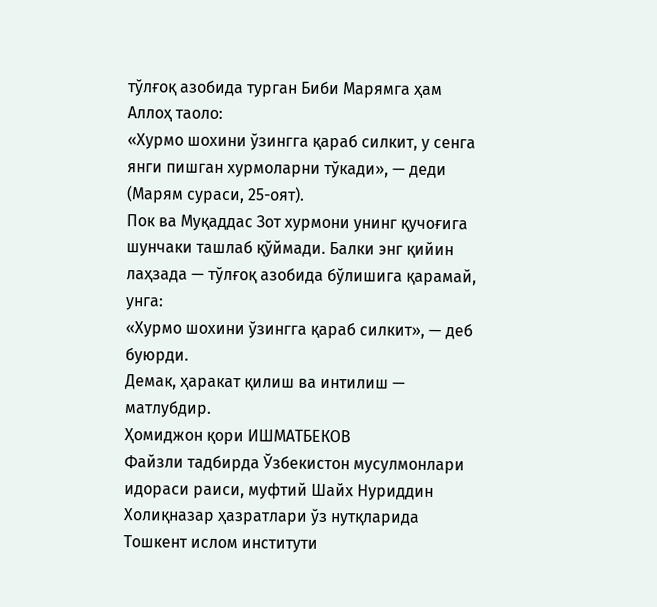тўлғоқ азобида турган Биби Марямга ҳам Аллоҳ таоло:
«Хурмо шохини ўзингга қараб силкит, у сенга янги пишган хурмоларни тўкади», — деди (Марям сураси, 25-оят).
Пок ва Муқаддас Зот хурмони унинг қучоғига шунчаки ташлаб қўймади. Балки энг қийин лаҳзада — тўлғоқ азобида бўлишига қарамай, унга:
«Хурмо шохини ўзингга қараб силкит», — деб буюрди.
Демак, ҳаракат қилиш ва интилиш — матлубдир.
Ҳомиджон қори ИШМАТБЕКОВ
Файзли тадбирда Ўзбекистон мусулмонлари идораси раиси, муфтий Шайх Нуриддин Холиқназар ҳазратлари ўз нутқларида Тошкент ислом институти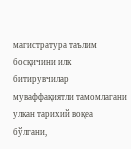магистратура таълим босқичини илк битирувчилар муваффақиятли тамомлагани улкан тарихий воқеа бўлгани,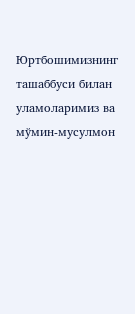Юртбошимизнинг ташаббуси билан уламоларимиз ва мўмин-мусулмон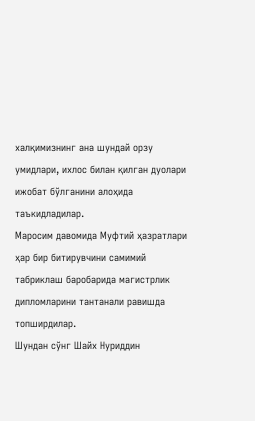халқимизнинг ана шундай орзу умидлари, ихлос билан қилган дуолари ижобат бўлганини алоҳида таъкидладилар.
Маросим давомида Муфтий ҳазратлари ҳар бир битирувчини самимий табриклаш баробарида магистрлик дипломларини тантанали равишда топширдилар.
Шундан сўнг Шайх Нуриддин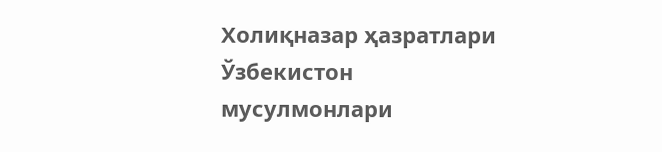Холиқназар ҳазратлари Ўзбекистон мусулмонлари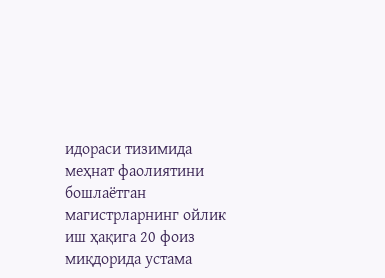идораси тизимида меҳнат фаолиятини бошлаётган магистрларнинг ойлик иш ҳақига 20 фоиз миқдорида устама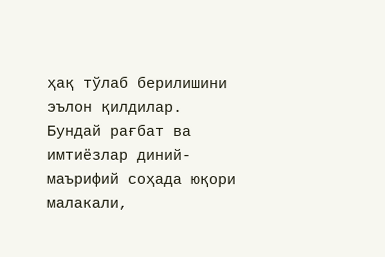ҳақ тўлаб берилишини эълон қилдилар.
Бундай рағбат ва имтиёзлар диний-маърифий соҳада юқори малакали,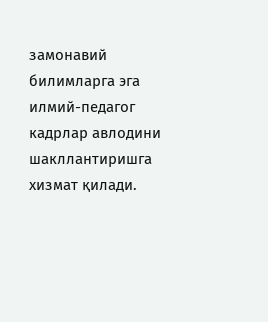замонавий билимларга эга илмий-педагог кадрлар авлодини шакллантиришга хизмат қилади.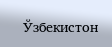Ўзбекистон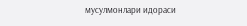мусулмонлари идораси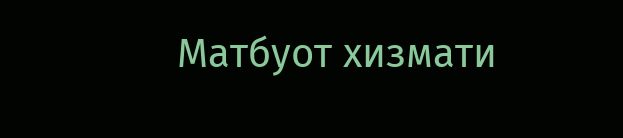Матбуот хизмати